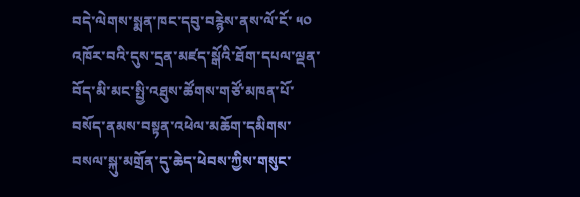བདེ་ལེགས་སྨན་ཁང་དབུ་བརྙེས་ནས་ལོ་ངོ་ ༥༠ འཁོར་བའི་དུས་དྲན་མཛད་སྒོའི་ཐོག་དཔལ་ལྡན་བོད་མི་མང་སྤྱི་འཐུས་ཚོགས་གཙོ་མཁན་པོ་བསོད་ནམས་བསྟན་འཕེལ་མཆོག་དམིགས་བསལ་སྐུ་མགྲོན་དུ་ཆེད་ཕེབས་ཀྱིས་གསུང་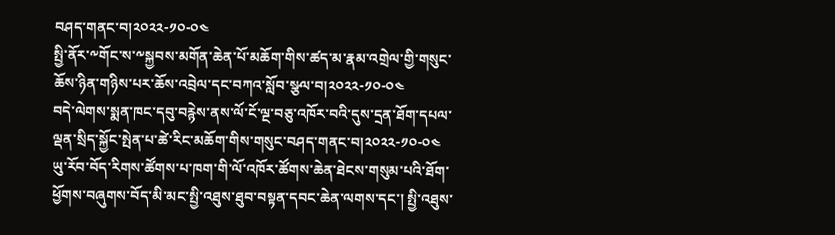བཤད་གནང་བ།༢༠༢༢-༡༠-༠༤
སྤྱི་ནོར་༸གོང་ས་༸སྐྱབས་མགོན་ཆེན་པོ་མཆོག་གིས་ཚད་མ་རྣམ་འགྲེལ་གྱི་གསུང་ཆོས་ཉིན་གཉིས་པར་ཆོས་འབྲེལ་དང་བཀའ་སློབ་སྩལ་བ།༢༠༢༢-༡༠-༠༤
བདེ་ལེགས་སྨན་ཁང་དབུ་བརྙེས་ནས་ལོ་ངོ་ལྔ་བཅུ་འཁོར་བའི་དུས་དྲན་ཐོག་དཔལ་ལྡན་སྲིད་སྐྱོང་སྤེན་པ་ཚེ་རིང་མཆོག་གིས་གསུང་བཤད་གནང་བ།༢༠༢༢-༡༠-༠༤
ཡུ་རོབ་བོད་རིགས་ཚོགས་པ་ཁག་གི་ལོ་འཁོར་ཚོགས་ཆེན་ཐེངས་གསུམ་པའི་ཐོག་ཕྱོགས་བཞུགས་བོད་མི་མང་སྤྱི་འཐུས་ཐུབ་བསྟན་དབང་ཆེན་ལགས་དང་། སྤྱི་འཐུས་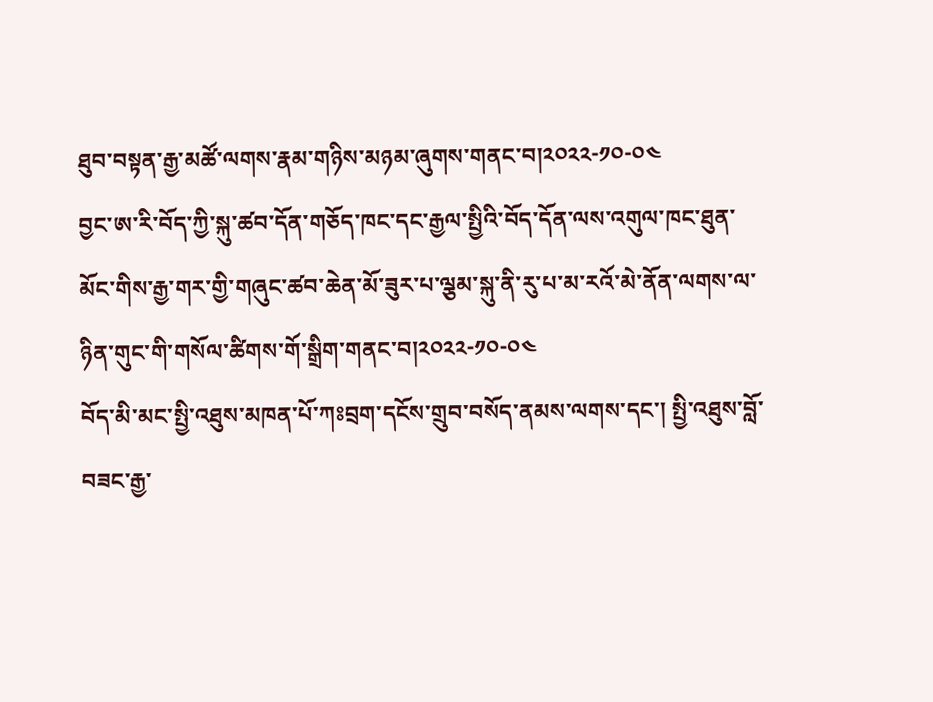ཐུབ་བསྟན་རྒྱ་མཚོ་ལགས་རྣམ་གཉིས་མཉམ་ཞུགས་གནང་བ།༢༠༢༢-༡༠-༠༤
བྱང་ཨ་རི་བོད་ཀྱི་སྐུ་ཚབ་དོན་གཅོད་ཁང་དང་རྒྱལ་སྤྱིའི་བོད་དོན་ལས་འགུལ་ཁང་ཐུན་མོང་གིས་རྒྱ་གར་གྱི་གཞུང་ཚབ་ཆེན་མོ་ཟུར་པ་ལྕམ་སྐུ་ནི་རུ་པ་མ་རའོ་མེ་ནོན་ལགས་ལ་ཉིན་གུང་གི་གསོལ་ཚིགས་གོ་སྒྲིག་གནང་བ།༢༠༢༢-༡༠-༠༤
བོད་མི་མང་སྤྱི་འཐུས་མཁན་པོ་ཀཿབྲག་དངོས་གྲུབ་བསོད་ནམས་ལགས་དང་། སྤྱི་འཐུས་བློ་བཟང་རྒྱ་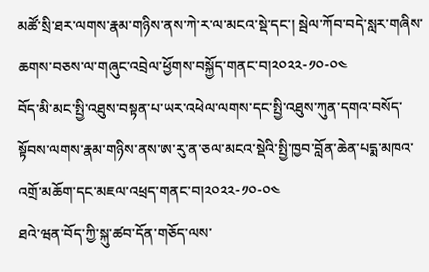མཚོ་སྲི་ཐར་ལགས་རྣམ་གཉིས་ནས་ཀེ་ར་ལ་མངའ་སྡེ་དང་། སྦེལ་ཀོབ་བདེ་སླར་གཞིས་ཆགས་བཅས་ལ་གཞུང་འབྲེལ་ཕྱོགས་བསྐྱོད་གནང་བ།༢༠༢༢-༡༠-༠༤
བོད་མི་མང་སྤྱི་འཐུས་བསྟན་པ་ཡར་འཕེལ་ལགས་དང་སྤྱི་འཐུས་ཀུན་དགའ་བསོད་སྟོབས་ལགས་རྣམ་གཉིས་ནས་ཨ་རུ་ན་ཅལ་མངའ་སྡེའི་སྤྱི་ཁྱབ་བློན་ཆེན་པདྨ་མཁའ་འགྲོ་མཆོག་དང་མཇལ་འཕྲད་གནང་བ།༢༠༢༢-༡༠-༠༤
ཐའེ་ཝན་བོད་ཀྱི་སྐུ་ཚབ་དོན་གཅོད་ལས་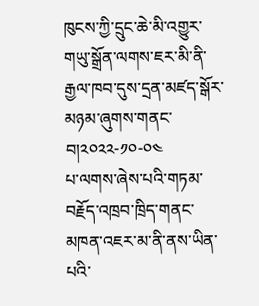ཁུངས་ཀྱི་དྲུང་ཆེ་མི་འགྱུར་གཡུ་སྒྲོན་ལགས་ཇར་མི་ནི་རྒྱལ་ཁབ་དུས་དྲན་མཛད་སྒོར་མཉམ་ཞུགས་གནང་བ།༢༠༢༢-༡༠-༠༤
པ་ལགས་ཞེས་པའི་གཏམ་བརྗོད་འཁྲབ་ཁྲིད་གནང་མཁན་འཇར་མ་ནི་ནས་ཡིན་པའི་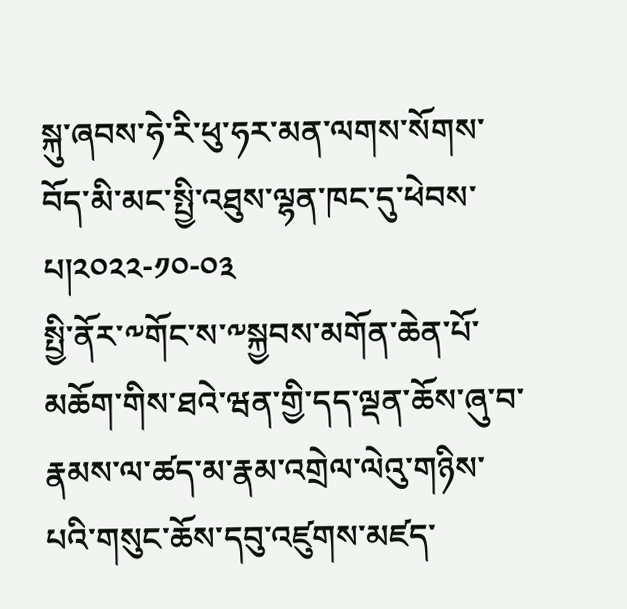སྐུ་ཞབས་ཧེ་རི་ཕུ་ཧར་མན་ལགས་སོགས་བོད་མི་མང་སྤྱི་འཐུས་ལྷན་ཁང་དུ་ཕེབས་པ།༢༠༢༢-༡༠-༠༣
སྤྱི་ནོར་༸གོང་ས་༸སྐྱབས་མགོན་ཆེན་པོ་མཆོག་གིས་ཐའེ་ཝན་གྱི་དད་ལྡན་ཆོས་ཞུ་བ་རྣམས་ལ་ཚད་མ་རྣམ་འགྲེལ་ལེའུ་གཉིས་པའི་གསུང་ཆོས་དབུ་འཛུགས་མཛད་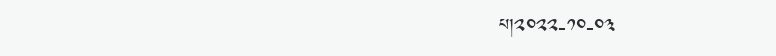པ།༢༠༢༢-༡༠-༠༣